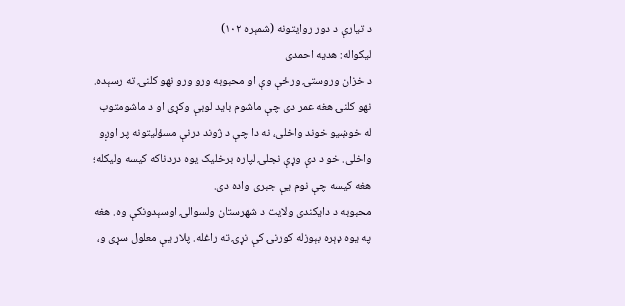د تیارې د دور روایتونه (شمېره ۱۰۲)
لیکواله: هدیه احمدی
د خزان وروستۍ ورځې وې او محبوبه ورو ورو نهو کلنۍ ته رسېده. نهو کلنۍ هغه عمر دی چې ماشوم باید لوبې وکړی او د ماشومتوب له خوښیو خوند واخلی، نه دا چې د ژوند درنې مسؤلیتونه پر اوږو واخلی. خو د دې وړې نجلۍ لپاره برخلیک یوه دردناکه کیسه ولیکله؛ هغه کیسه چې نوم یې جبری واده دی.
محبوبه د دایکندی ولایت د شهرستان ولسوالۍ اوسېدونکې وه. هغه په یوه ډېره بېوزله کورنۍ کې نړۍ ته راغله. پلار یې معلول سړی و،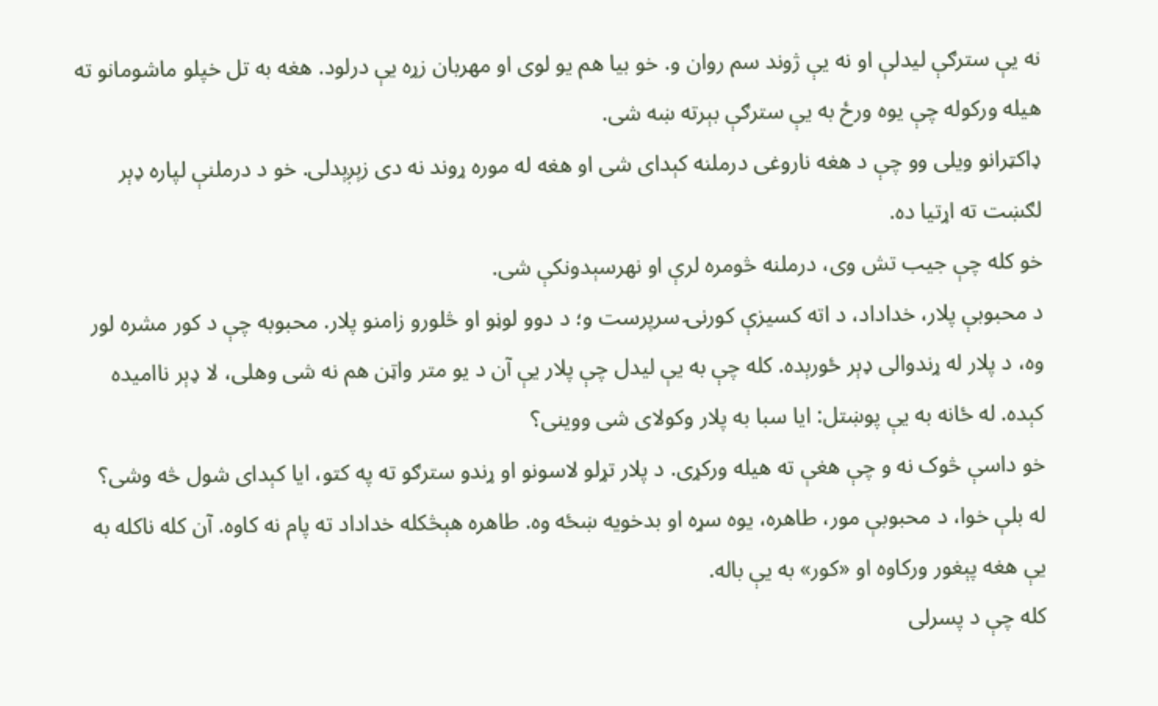نه یې سترګې لیدلې او نه یې ژوند سم روان و. خو بیا هم یو لوی او مهربان زړه یې درلود. هغه به تل خپلو ماشومانو ته هیله ورکوله چې یوه ورځ به یې سترګې بېرته ښه شی.
ډاکټرانو ویلی وو چې د هغه ناروغی درملنه کېدای شی او هغه له موره ړوند نه دی زېږېدلی. خو د درملنې لپاره ډېر لګښت ته اړتیا ده.
خو کله چې جیب تش وی، درملنه څومره لرې او نهرسېدونکې شی.
د محبوبې پلار، خداداد، د اته کسیزې کورنۍ سرپرست و؛ د دوو لوڼو او څلورو زامنو پلار. محبوبه چې د کور مشره لور وه، د پلار له ړندوالی ډېر ځورېده. کله چې به یې لیدل چې پلار یې آن د یو متر واټن هم نه شی وهلی، لا ډېر ناامیده کېده. له ځانه به یې پوښتل: ایا سبا به پلار وکولای شی ووینی؟
خو داسې څوک نه و چې هغې ته هیله ورکړی. د پلار تړلو لاسونو او ړندو سترګو ته په کتو، ایا کېدای شول څه وشی؟
له بلې خوا، د محبوبې مور، طاهره، یوه سړه او بدخویه ښځه وه. طاهره هېڅکله خداداد ته پام نه کاوه. آن کله ناکله به یې هغه پېغور ورکاوه او «کور» به یې باله.
کله چې د پسرلی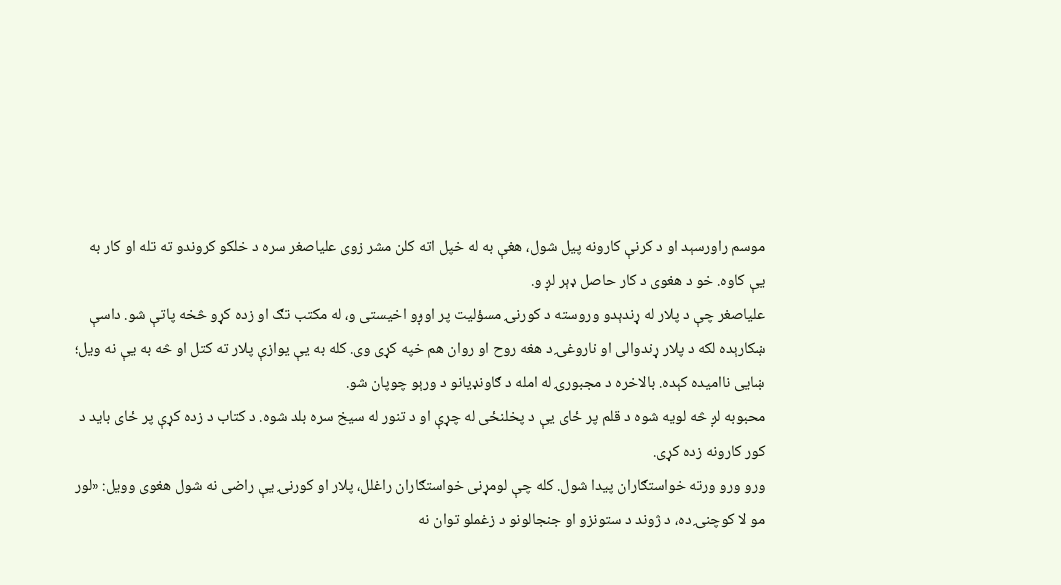موسم راورسېد او د کرنې کارونه پیل شول، هغې به له خپل اته کلن مشر زوی علیاصغر سره د خلکو کروندو ته تله او کار به یې کاوه. خو د هغوی د کار حاصل ډېر لږ و.
علیاصغر چې د پلار له ړندېدو وروسته د کورنۍ مسؤلیت پر اوږو اخیستی و، له مکتب تګ او زده کړو څخه پاتې شو. داسې ښکارېده لکه د پلار ړندوالی او ناروغۍ د هغه روح او روان هم خپه کړی وی. کله به یې یوازې پلار ته کتل او څه به یې نه ویل؛ ښایی ناامیده کېده. بالاخره د مجبورۍ له امله د ګاونډیانو د ورېو چوپان شو.
محبوبه لږ څه لویه شوه د قلم پر ځای یې د پخلنځی له چړې او د تنور له سیخ سره بلد شوه. د کتاب د زده کړې پر ځای باید د کور کارونه زده کړی.
ورو ورو ورته خواستګاران پیدا شول. کله چې لومړنی خواستګاران راغلل، پلار او کورنۍ یې راضی نه شول هغوی وویل: «لور مو لا کوچنۍ ده، د ژوند د ستونزو او جنجالونو د زغملو توان نه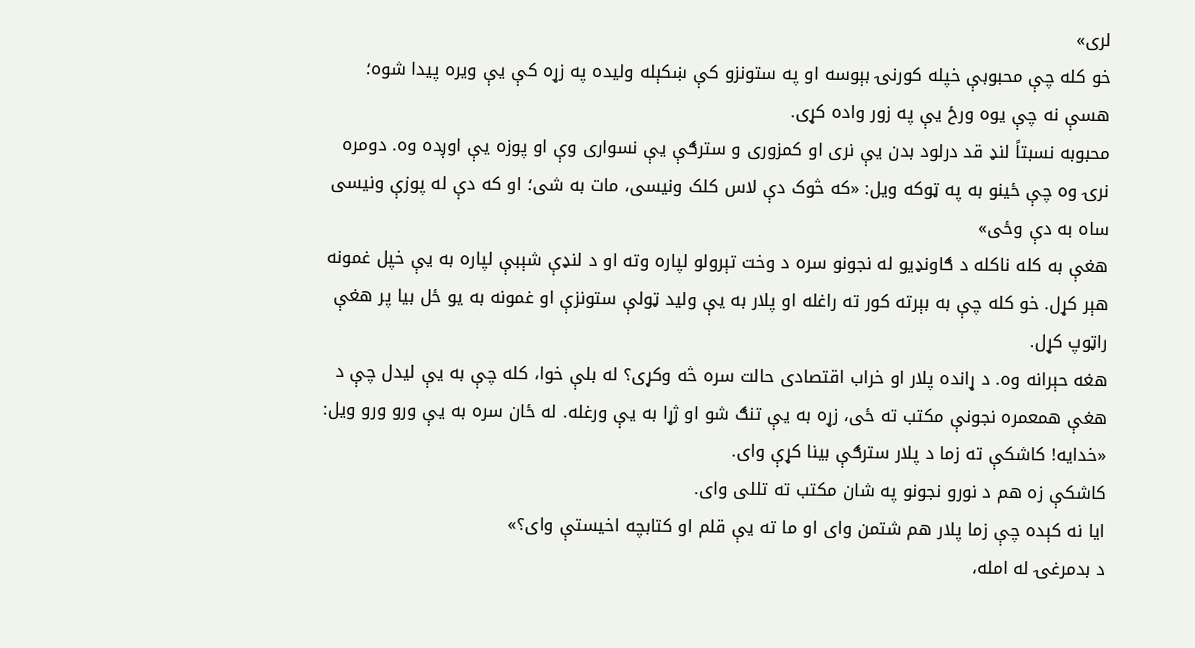لری»
خو کله چې محبوبې خپله کورنۍ بېوسه او په ستونزو کې ښکېله ولیده په زړه کې یې ویره پیدا شوه؛ هسې نه چې یوه ورځ یې په زور واده کړی.
محبوبه نسبتاً لنډ قد درلود بدن یې نری او کمزوری و سترګې یې نسواری وې او پوزه یې اوږده وه. دومره نرۍ وه چې ځینو به په ټوکه ویل: «که څوک دې لاس کلک ونیسی، مات به شی؛ او که دې له پوزې ونیسی ساه به دې وځی»
هغې به کله ناکله د ګاونډیو له نجونو سره د وخت تېرولو لپاره وته او د لنډې شېبې لپاره به یې خپل غمونه هېر کړل. خو کله چې به بېرته کور ته راغله او پلار به یې ولید ټولې ستونزې او غمونه به یو ځل بیا پر هغې راټوپ کړل.
هغه حېرانه وه. د ړانده پلار او خراب اقتصادی حالت سره څه وکړی؟ له بلې خوا، کله چې به یې لیدل چې د هغې همعمره نجونې مکتب ته ځی، زړه به یې تنګ شو او ژړا به یې ورغله. له ځان سره به یې ورو ورو ویل:
«خدایه! کاشکې ته زما د پلار سترګې بینا کړې وای.
کاشکې زه هم د نورو نجونو په شان مکتب ته تللی وای.
ایا نه کېده چې زما پلار هم شتمن وای او ما ته یې قلم او کتابچه اخیستې وای؟»
د بدمرغۍ له امله،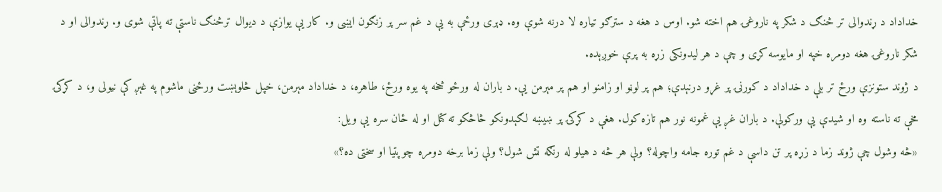خداداد د ړندوالی تر څنګ د شکر په ناروغۍ هم اخته شو. اوس د هغه د سترګو تیاره لا درنه شوې وه. ډېری ورځې به یې د غم سر پر زنګون ایښی و. کار یې یوازې د دیوال ترڅنګ ناستې ته پاتې شوی و. ړندوالی او د شکر ناروغۍ هغه دومره خپه او مایوسه کړی و چې د هر لیدونکی زړه به پرې خوږېده.
د ژوند ستونزې ورځ تر بلې د خداداد د کورنۍ پر غړو درنېدې؛ هم پر لوڼو او زامنو او هم پر مېرمن یې. د باران له ورځو څخه په یوه ورځ، طاهره، د خداداد مېرمن، خپل څلوېښت ورځنی ماشوم په غېږ کې نیولی و، د کړکۍ مخې ته ناسته وه او شیدې یې ورکولې. د باران غږ یې غمونه نور هم تازه کول. هغې د کړکۍ پر ښیښه لګېدونکو څاڅکو ته کتل او له ځان سره یې ویل:
«څه وشول چې ژوند زما د زړه پر تن داسې د غم توره جامه واچوله؟ ولې هر څه د هیلو له رنګه تش شول؟ ولې زما برخه دومره چوپتیا او سختی ده؟»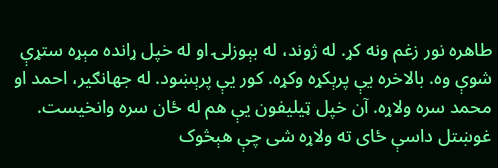طاهره نور زغم ونه کړ. له ژوند، له بېوزلۍ او له خپل ړانده مېړه ستړې شوې وه. بالاخره یې پرېکړه وکړه. کور یې پرېښود. له جهانګیر، احمد او محمد سره ولاړه. آن خپل ټیلیفون یې هم له ځان سره وانخیست. غوښتل داسې ځای ته ولاړه شی چې هېڅوک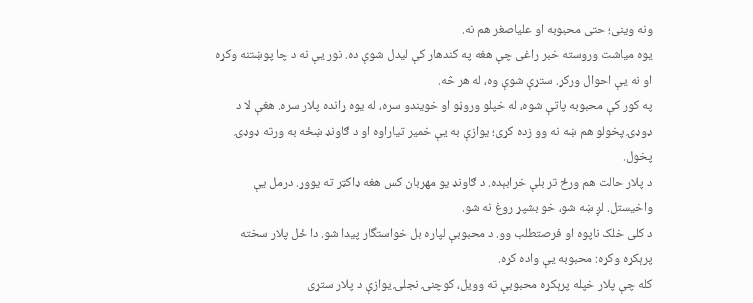ونه وینی؛ حتی محبوبه او علیاصغر هم نه.
یوه میاشت وروسته خبر راغی چې هغه په کندهار کې لیدل شوې ده. نور یې نه د چا پوښتنه وکړه او نه یې احوال ورکړ. ستړې شوې وه، له هر څه.
په کور کې محبوبه پاتې شوه، له خپلو وروڼو او خویندو سره، له یوه ړانده پلار سره. هغې لا د ډوډۍ پخولو هم ښه نه وو زده کړی؛ یوازې به یې خمیر تیاراوه او د ګاونډ ښځه به ورته ډوډۍ پخول.
د پلار حالت هم ورځ تر بلې خرابېده. د ګاونډ یو مهربان کس هغه ډاکټر ته یووړ. درمل یې واخیستل. لږ ښه شو، خو بشپړ روغ نه شو.
د کلی خلک ناپوه او فرصتطلب وو. د محبوبې لپاره بل خواستگار پیدا شو. دا ځل پلار سخته پرېکړه وکړه: محبوبه یې واده کړه.
کله چې پلار خپله پرېکړه محبوبې ته وویل، کوچنۍ نجلۍ یوازې د پلار ستړی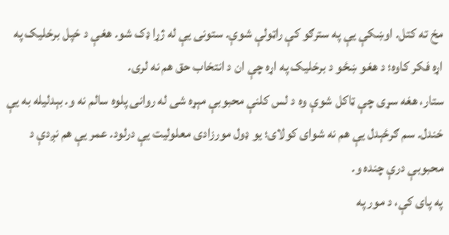مخ ته کتل. اوښکې یې په سترګو کې راټولې شوې. ستونی یې له ژړا ډک شو. هغې د خپل برخلیک په اړه فکر کاوه؛ د هغو ښځو د برخلیک په اړه چې ان د انتخاب حق هم نه لری.
ستار، هغه سړی چې ټاکل شوې وه د لس کلنې محبوبې مېړه شی له روانی پلوه سالم نه و. بېدلیله به یې خندل. سم ګرځېدل یې هم نه شوای کولای؛ یو ډول مورزادی معلولیت یې درلود. عمر یې هم نږدې د محبوبې درې چنده و.
په پای کې، د مور په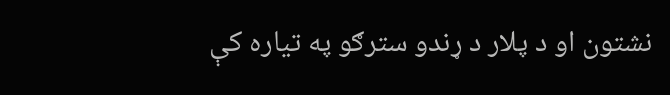نشتون او د پلار د ړندو سترګو په تیاره کې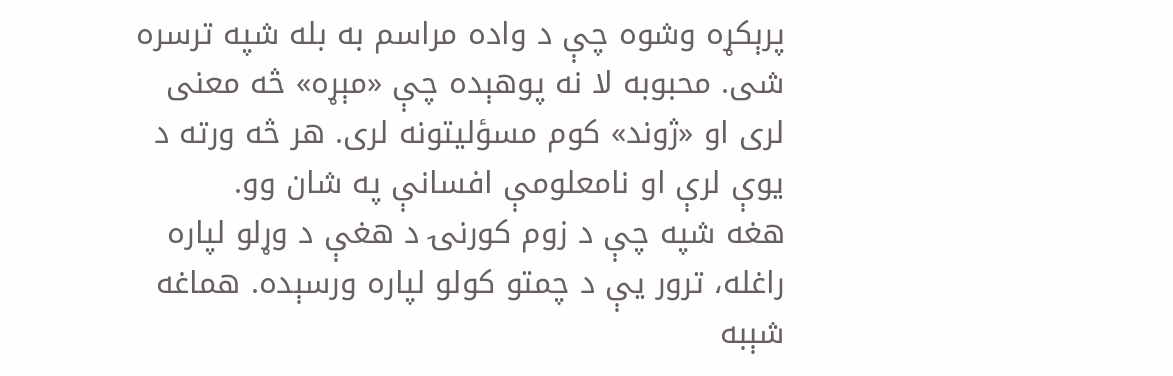پرېکړه وشوه چې د واده مراسم به بله شپه ترسره شی. محبوبه لا نه پوهېده چې «مېړه» څه معنی لری او «ژوند» کوم مسؤلیتونه لری. هر څه ورته د یوې لرې او نامعلومې افسانې په شان وو.
هغه شپه چې د زوم کورنۍ د هغې د وړلو لپاره راغله، ترور یې د چمتو کولو لپاره ورسېده. هماغه شېبه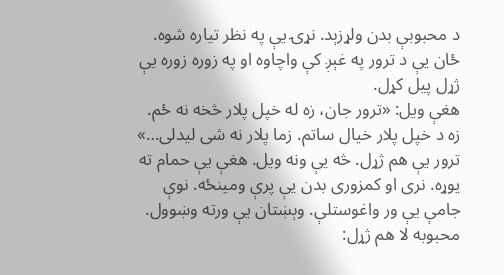د محبوبې بدن ولړزېد. نړۍ یې په نظر تیاره شوه. ځان یې د ترور په غېږ کې واچاوه او په زوره زوره یې ژړل پیل کړل.
هغې ویل: «ترور جان، زه له خپل پلار څخه نه ځم. زه د خپل پلار خیال ساتم. زما پلار نه شی لیدلی…»
ترور یې هم ژړل. څه یې ونه ویل. هغې یې حمام ته یوړه. نری او کمزوری بدن یې پرې ومینځه. نوې جامې یې ور واغوستلې. وېښتان یې ورته وښوول. محبوبه لا هم ژړل: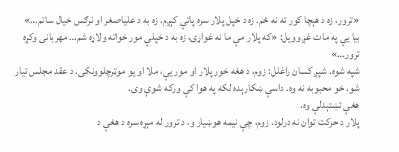«ترور، زه د هېچا کور ته نه ځم. زه د خپل پلار سره پاتې کېږم. زه به د علیاصغر او نرګس خیال ساتم…»
بیا یې په مات غږ وویل: «که پلار مې ما نه غواړی، زه به د خپلې مور خواته ولاړه شم… مهربانی وکړه ترور…»
شپه شوه. شپږ کسان راغلل: زوم، د هغه خور پلار او مور یې، ملا او یو موټرچلوونکی. د عقد مجلس تیار شو. خو محبوبه نه وه. داسې ښکارېده لکه په هوا کې ورکه شوې وی.
هغې تښتېدلې وه.
پلار د حرکت توان نه درلود. زوم، چې نیمه هوښیار و، د ترور له مېړه سره د هغې د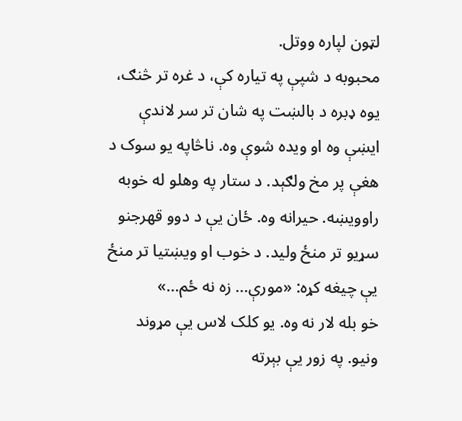لټون لپاره ووتل.
محبوبه د شپې په تیاره کې، د غره تر څنګ، یوه ډبره د بالښت په شان تر سر لاندې ایښې وه او ویده شوې وه. ناڅاپه یو سوک د هغې پر مخ ولګېد. د ستار په وهلو له خوبه راوویښه. حیرانه وه. ځان یې د دوو قهرجنو سړیو تر منځ ولید. د خوب او ویښتیا تر منځ یې چیغه کړه: «مورې… زه نه ځم…»
خو بله لار نه وه. یو کلک لاس یې مړوند ونیو. په زور یې بېرته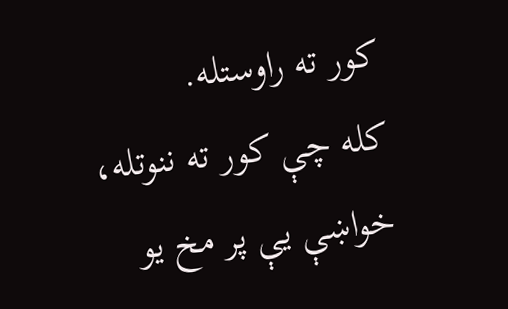کور ته راوستله.
کله چې کور ته ننوتله، خواښې یې پر مخ یو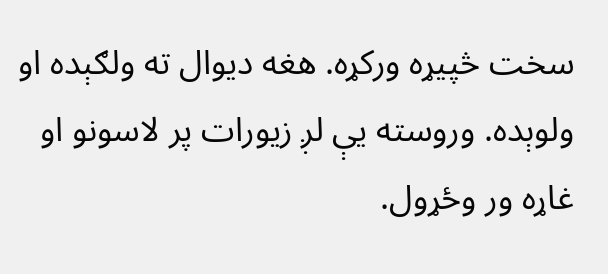سخت څپیړه ورکړه. هغه دیوال ته ولګېده او ولوېده. وروسته یې لږ زیورات پر لاسونو او غاړه ور وځړول.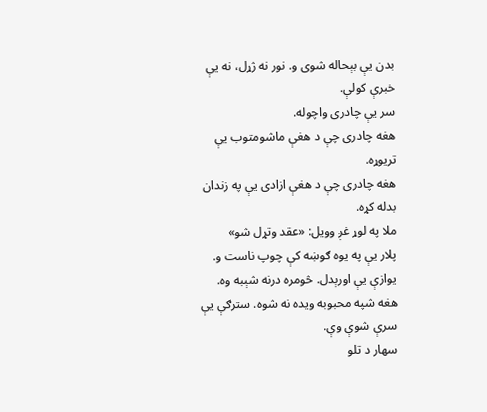بدن یې بېحاله شوی و. نور نه ژړل، نه یې خبرې کولې.
سر یې چادری واچوله.
هغه چادری چې د هغې ماشومتوب یې تریوړه.
هغه چادری چې د هغې ازادی یې په زندان بدله کړه.
ملا په لوړ غږ وویل: «عقد وتړل شو»
پلار یې په یوه ګوښه کې چوپ ناست و.
یوازې یې اورېدل. څومره درنه شېبه وه.
هغه شپه محبوبه ویده نه شوه. سترګې یې سرې شوې وې.
سهار د تلو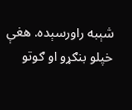شېبه راورسېده. هغې خپلو بنګړو او ګوتو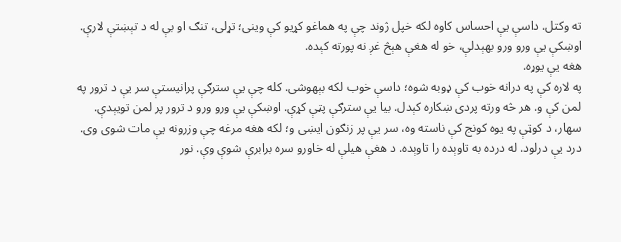ته وکتل. داسې یې احساس کاوه لکه خپل ژوند چې په هماغو کړیو کې وینی؛ تړلی، تنګ او بې له د تېښتې لارې.
اوښکې یې ورو ورو بهېدلې، خو له هغې هېڅ غږ نه پورته کېده.
هغه یې یوړه.
په لاره کې په درانه خوب کې ډوبه شوه؛ داسې خوب لکه بېهوشی. کله چې یې سترګې پرانیستې سر یې د ترور په لمن کې و. هر څه ورته پردی ښکاره کېدل. بیا یې سترګې پټې کړې. اوښکې یې ورو ورو د ترور پر لمن تویېدې.
سهار، د کوټې په یوه کونج کې ناسته وه، سر یې پر زنګون ایښی و؛ لکه هغه مرغه چې وزرونه یې مات شوی وی. درد یې درلود. له درده به تاوېده را تاوېده. د هغې هیلې له خاورو سره برابرې شوې وې. نور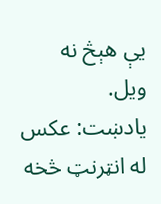یې هېڅ نه ویل.
یادښت: عکس له انټرنټ څخه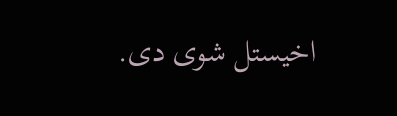اخیستل شوی دی.